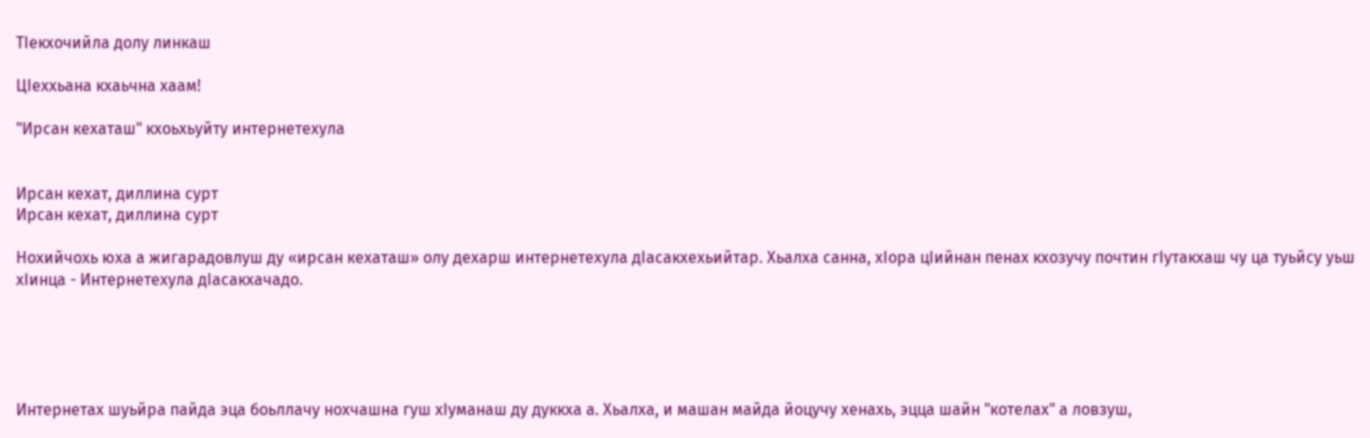ТIекхочийла долу линкаш

ЦIеххьана кхаьчна хаам!

"Ирсан кехаташ" кхоьхьуйту интернетехула


Ирсан кехат, диллина сурт
Ирсан кехат, диллина сурт

Нохийчохь юха а жигарадовлуш ду «ирсан кехаташ» олу дехарш интернетехула дIасакхехьийтар. Хьалха санна, хIора цIийнан пенах кхозучу почтин гIутакхаш чу ца туьйсу уьш хIинца - Интернетехула дIасакхачадо.





Интернетах шуьйра пайда эца боьллачу нохчашна гуш хIуманаш ду дуккха а. Хьалха, и машан майда йоцучу хенахь, эцца шайн "котелах" а ловзуш,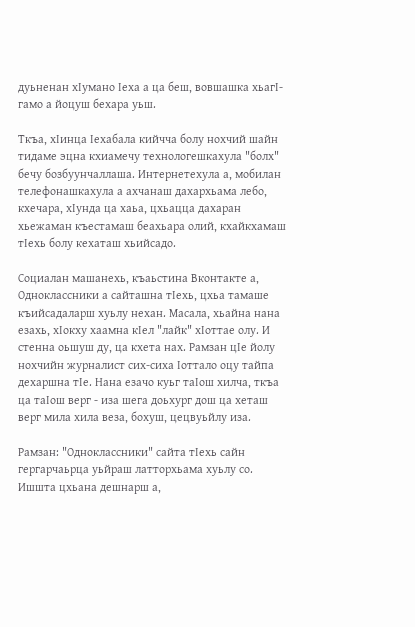дуьненан хIумано Iеха а ца беш, вовшашка хьагI-гамо а йоцуш бехара уьш.

Ткъа, хIинца Iехабала кийчча болу нохчий шайн тидаме эцна кхиамечу технологешкахула "болх" бечу бозбуунчаллаша. Интернетехула а, мобилан телефонашкахула а ахчанаш дахархьама лебо, кхечара, хIунда ца хаьа, цхьацца дахаран хьежаман къестамаш беахьара олий, кхайкхамаш тIехь болу кехаташ хьийсадо.

Социалан машанехь, къаьстина Вконтакте а, Одноклассники а сайташна тIехь, цхьа тамаше къийсадаларш хуьлу нехан. Масала, хьайна нана езахь, хIокху хаамна кIел "лайк" хIоттае олу. И стенна оьшуш ду, ца кхета нах. Рамзан цIе йолу нохчийн журналист сих-сиха Iоттало оцу тайпа дехаршна тIе. Нана езачо куьг таIош хилча, ткъа ца таIош верг - иза шега доьхург дош ца хеташ верг мила хила веза, бохуш, цецвуьйлу иза.

Рамзан: "Одноклассники" сайта тIехь сайн гергарчаьрца уьйраш латторхьама хуьлу со. Ишшта цхьана дешнарш а,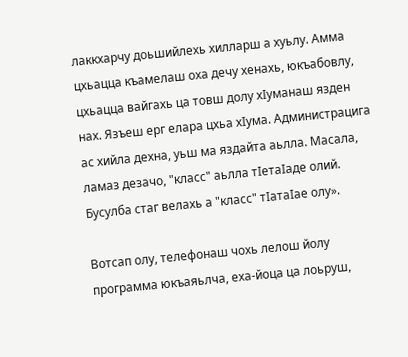лаккхарчу доьшийлехь хилларш а хуьлу. Амма цхьацца къамелаш оха дечу хенахь, юкъабовлу, цхьацца вайгахь ца товш долу хIуманаш язден нах. Язъеш ерг елара цхьа хIума. Администрацига ас хийла дехна, уьш ма яздайта аьлла. Масала, ламаз дезачо, "класс" аьлла тIетаIаде олий. Бусулба стаг велахь а "класс" тIатаIае олу».

Вотсап олу, телефонаш чохь лелош йолу программа юкъаяьлча, еха-йоца ца лоьруш,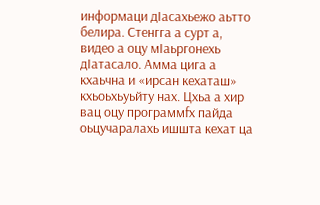информаци дIасахьежо аьтто белира. Стенгга а сурт а, видео а оцу мIаьргонехь дIатасало. Амма цига а кхаьчна и «ирсан кехаташ» кхьоьхьуьйту нах. Цхьа а хир вац оцу программfх пайда оьцучаралахь ишшта кехат ца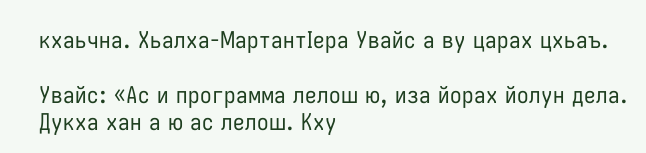кхаьчна. Хьалха-МартантIера Увайс а ву царах цхьаъ.

Увайс: «Ас и программа лелош ю, иза йорах йолун дела. Дукха хан а ю ас лелош. Кху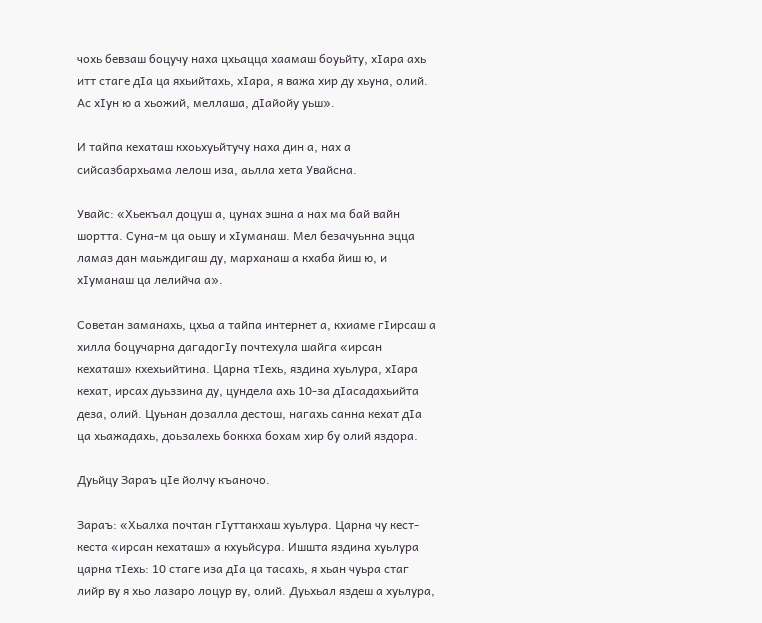чохь бевзаш боцучу наха цхьацца хаамаш боуьйту, хIара ахь итт стаге дIа ца яхьийтахь, хIара, я важа хир ду хьуна, олий. Ас хIун ю а хьожий, меллаша, дIайойу уьш».

И тайпа кехаташ кхоьхуьйтучу наха дин а, нах а сийсазбархьама лелош иза, аьлла хета Увайсна.

Увайс: «Хьекъал доцуш а, цунах эшна а нах ма бай вайн шортта. Суна-м ца оьшу и хIуманаш. Мел безачуьнна эцца ламаз дан маьждигаш ду, марханаш а кхаба йиш ю, и хIуманаш ца лелийча а».

Советан заманахь, цхьа а тайпа интернет а, кхиаме гIирсаш а хилла боцучарна дагадогIу почтехула шайга «ирсан кехаташ» кхехьийтина. Царна тIехь, яздина хуьлура, хIара кехат, ирсах дуьззина ду, цундела ахь 10-за дIасадахьийта деза, олий. Цуьнан дозалла дестош, нагахь санна кехат дIа ца хьажадахь, доьзалехь боккха бохам хир бу олий яздора.

Дуьйцу Зараъ цIе йолчу къаночо.

Зараъ: «Хьалха почтан гIуттакхаш хуьлура. Царна чу кест-кеста «ирсан кехаташ» а кхуьйсура. Ишшта яздина хуьлура царна тIехь: 10 стаге иза дIа ца тасахь, я хьан чуьра стаг лийр ву я хьо лазаро лоцур ву, олий. Дуьхьал яздеш а хуьлура,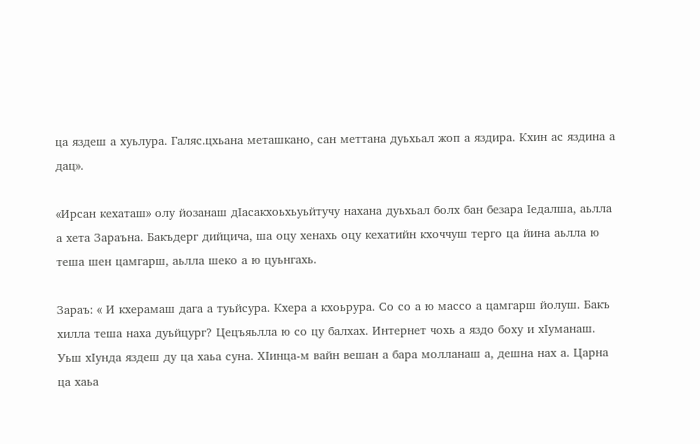ца яздеш а хуьлура. Галяс.цхьана меташкано, сан меттана дуьхьал жоп а яздира. Кхин ас яздина а дац».

«Ирсан кехаташ» олу йозанаш дIасакхоьхьуьйтучу нахана дуьхьал болх бан безара Iедалша, аьлла а хета Зараъна. Бакъдерг дийцича, ша оцу хенахь оцу кехатийн кхоччуш терго ца йина аьлла ю теша шен цамгарш, аьлла шеко а ю цуьнгахь.

Зараъ: « И кхерамаш дага а туьйсура. Кхера а кхоьрура. Со со а ю массо а цамгарш йолуш. Бакъ хилла теша наха дуьйцург? Цецъяьлла ю со цу балхах. Интернет чохь а яздо боху и хIуманаш. Уьш хIунда яздеш ду ца хаьа суна. ХIинца-м вайн вешан а бара молланаш а, дешна нах а. Царна ца хаьа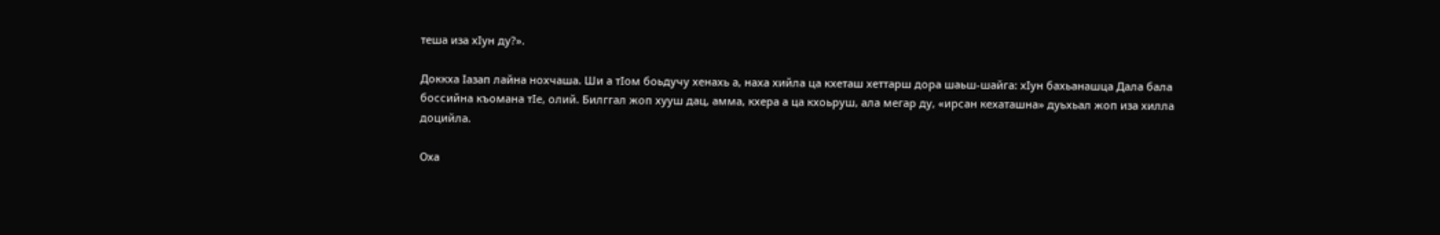теша иза хIун ду?».

Доккха Iазап лайна нохчаша. Ши а тIом боьдучу хенахь а, наха хийла ца кхеташ хеттарш дора шаьш-шайга: хIун бахьанашца Дала бала боссийна къомана тIе, олий. Билггал жоп хууш дац, амма, кхера а ца кхоьруш, ала мегар ду, «ирсан кехаташна» дуьхьал жоп иза хилла доцийла.

Оха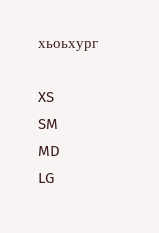хьоьхург

XS
SM
MD
LG